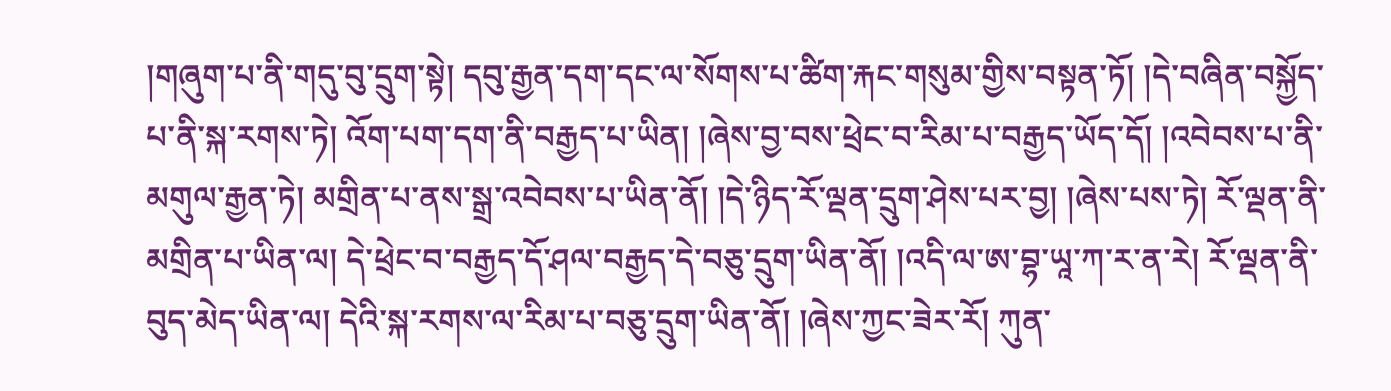།གཞུག་པ་ནི་གདུ་བུ་དྲུག་སྟེ། དབུ་རྒྱན་དག་དང་ལ་སོགས་པ་ཚིག་རྐང་གསུམ་གྱིས་བསྟན་ཏོ། །དེ་བཞིན་བསྐྱོད་པ་ནི་སྐ་རགས་ཏེ། འོག་པག་དག་ནི་བརྒྱད་པ་ཡིན། །ཞེས་བྱ་བས་ཕྲེང་བ་རིམ་པ་བརྒྱད་ཡོད་དོ། །འབེབས་པ་ནི་མགུལ་རྒྱན་ཏེ། མགྲིན་པ་ནས་སྒྲ་འབེབས་པ་ཡིན་ནོ། །དེ་ཉིད་རོ་ལྡན་དྲུག་ཤེས་པར་བྱ། །ཞེས་པས་ཏེ། རོ་ལྡན་ནི་མགྲིན་པ་ཡིན་ལ། དེ་ཕྲེང་བ་བརྒྱད་དོ་ཤལ་བརྒྱད་དེ་བཅུ་དྲུག་ཡིན་ནོ། །འདི་ལ་ཨ་བྷ་ཡཱ་ཀ་ར་ན་རེ། རོ་ལྡན་ནི་བུད་མེད་ཡིན་ལ། དེའི་སྐ་རགས་ལ་རིམ་པ་བཅུ་དྲུག་ཡིན་ནོ། །ཞེས་ཀྱང་ཟེར་རོ། ཀུན་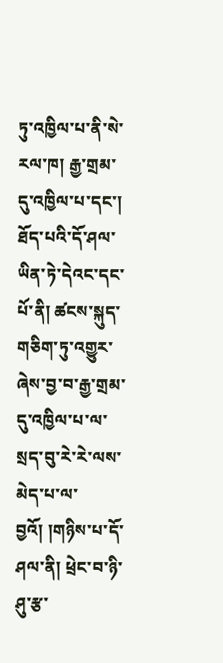ཏུ་འཁྱིལ་པ་ནི་སེ་རལ་ཁ། རྒྱ་གྲམ་དུ་འཁྱིལ་པ་དང་། ཐོད་པའི་དོ་ཤལ་ཡིན་ཏེ་དེའང་དང་པོ་ནི། ཚངས་སྐུད་གཅིག་ཏུ་འགྱུར་ཞེས་བྱ་བ་རྒྱ་གྲམ་དུ་འཁྱིལ་པ་ལ་སྲད་བུ་རེ་རེ་ལས་མེད་པ་ལ་བྱའོ། །གཉིས་པ་དོ་ཤལ་ནི། ཕྲེང་བ་ཉི་ཤུ་རྩ་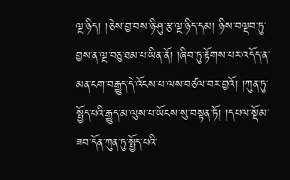ལྔ་ཉིད། །ཅེས་བྱ་བས་ཉི་ཤུ་རྩ་ལྔ་ཉིད་དམ། ཉིས་བལྡབ་ཏུ་བྱས་ན་ལྔ་བཅུ་ཐམ་པ་ཡིན་ནོ། །ཞིབ་ཏུ་རྟོགས་པར་འདོད་ན་མན་ངག་བརྒྱུད་དེ་འོངས་པ་ལས་བཙལ་བར་བྱའོ། །ཀུན་ཏུ་སྤྱོད་པའི་རྒྱུད་མ་ལུས་པ་ཡོངས་སུ་བསྟན་ཏོ། །དཔལ་སྡོམ་ཟབ་དོན་ཀུན་ཏུ་སྤྱོད་པའི་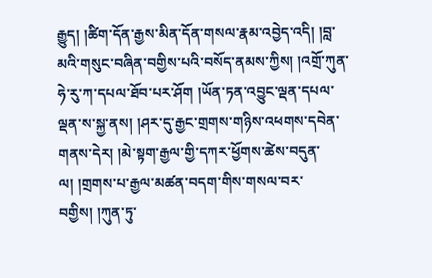རྒྱུད། །ཚིག་དོན་རྒྱས་མིན་དོན་གསལ་རྣམ་འབྱེད་འདི། །བླ་མའི་གསུང་བཞིན་བགྱིས་པའི་བསོད་ནམས་ཀྱིས། །འགྲོ་ཀུན་ཧེ་རུ་ཀ་དཔལ་ཐོབ་པར་ཤོག །ཡོན་ཏན་འབྱུང་ལྡན་དཔལ་ལྡན་ས་སྐྱ་ནས། །ཤར་དུ་རྒྱང་གྲགས་གཉིས་འཕགས་དབེན་གནས་དེར། །མེ་སྟག་རྒྱལ་གྱི་དཀར་ཕྱོགས་ཚེས་བདུན་ལ། །གྲགས་པ་རྒྱལ་མཚན་བདག་གིས་གསལ་བར་བགྱིས། །ཀུན་ཏུ་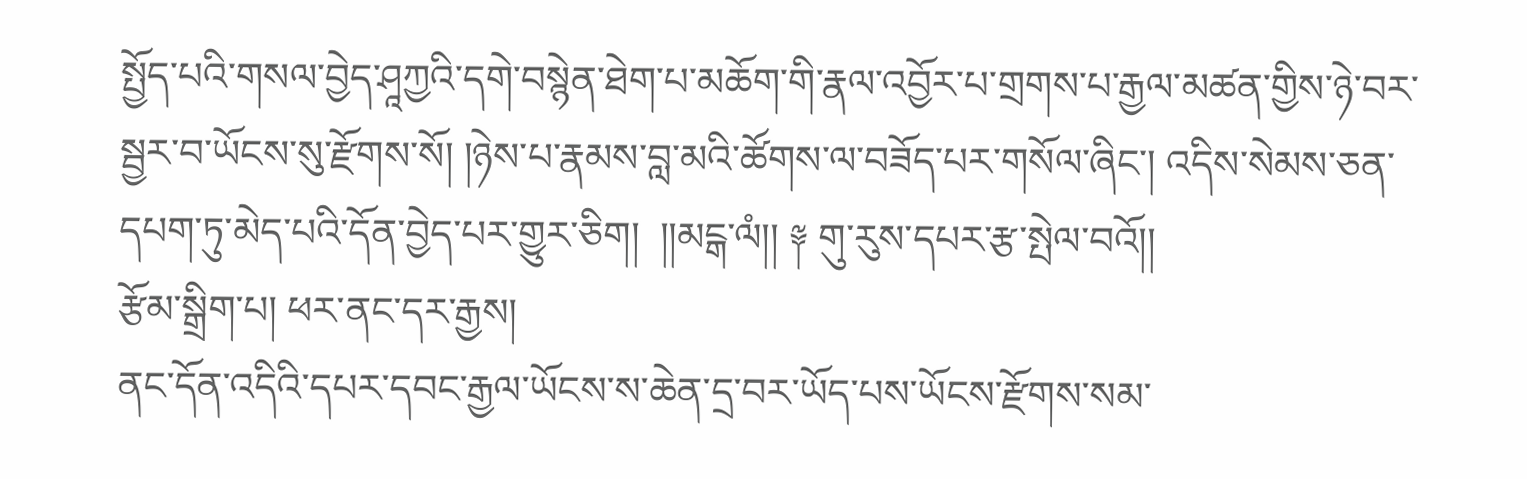སྤྱོད་པའི་གསལ་བྱེད་ཤཱཀྱའི་དགེ་བསྙེན་ཐེག་པ་མཆོག་གི་རྣལ་འབྱོར་པ་གྲགས་པ་རྒྱལ་མཚན་གྱིས་ཉེ་བར་སྦྱར་བ་ཡོངས་སུ་རྫོགས་སོ། །ཉེས་པ་རྣམས་བླ་མའི་ཚོགས་ལ་བཟོད་པར་གསོལ་ཞིང་། འདིས་སེམས་ཅན་དཔག་ཏུ་མེད་པའི་དོན་བྱེད་པར་གྱུར་ཅིག།  །།མངྒ་ལཾ།། ༈ གུ་རུས་དཔར་རྩ་སྤེལ་བའོ།།
རྩོམ་སྒྲིག་པ། ཕར་ནང་དར་རྒྱས།
ནང་དོན་འདིའི་དཔར་དབང་རྒྱལ་ཡོངས་ས་ཆེན་དྲ་བར་ཡོད་པས་ཡོངས་རྫོགས་སམ་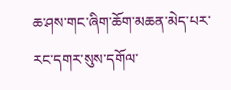ཆ་ཤས་གང་ཞིག་ཆོག་མཆན་མེད་པར་རང་དགར་སུས་དགོལ་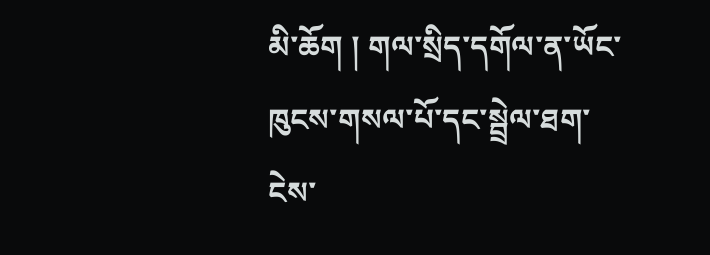མི་ཆོག ། གལ་སྲིད་དགོལ་ན་ཡོང་ཁུངས་གསལ་པོ་དང་སྦྲེལ་ཐག་ངེས་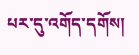པར་དུ་འགོད་དགོས།